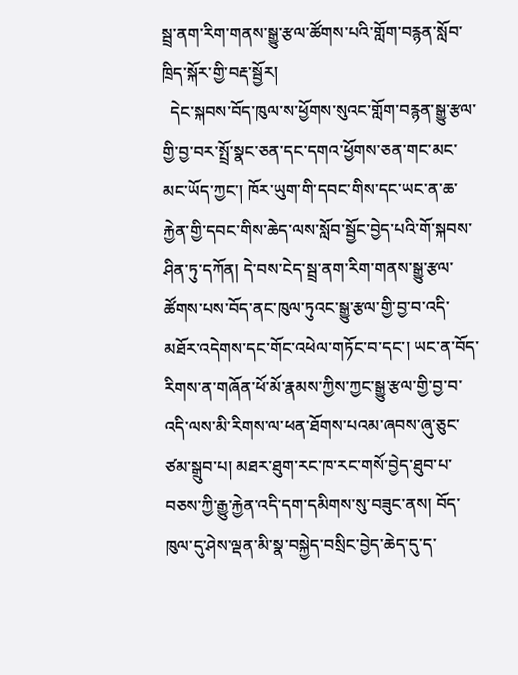སྦྲ་ནག་རིག་གནས་སྒྱུ་རྩལ་ཚོགས་པའི་གློག་བརྙན་སློབ་ཁྲིད་སྐོར་གྱི་བརྡ་སྦྱོར།
  དེང་སྐབས་བོད་ཁུལ་ས་ཕྱོགས་སུའང་གློག་བརྙན་སྒྱུ་རྩལ་གྱི་བྱ་བར་སྤྲོ་སྣང་ཅན་དང་དགའ་ཕྱོགས་ཅན་གང་མང་མང་ཡོད་ཀྱང་། ཁོར་ཡུག་གི་དབང་གིས་དང་ཡང་ན་ཆ་རྐྱེན་གྱི་དབང་གིས་ཆེད་ལས་སློབ་སྦྱོང་བྱེད་པའི་གོ་སྐབས་ཤིན་ཏུ་དཀོན། དེ་བས་ངེད་སྦྲ་ནག་རིག་གནས་སྒྱུ་རྩལ་ཚོགས་པས་བོད་ནང་ཁུལ་ཏུའང་སྒྱུ་རྩལ་གྱི་བྱ་བ་འདི་མཐོར་འདེགས་དང་གོང་འཕེལ་གཏོང་བ་དང་། ཡང་ན་བོད་རིགས་ན་གཞོན་ཕོ་མོ་རྣམས་ཀྱིས་ཀྱང་སྒྱུ་རྩལ་གྱི་བྱ་བ་འདི་ལས་མི་རིགས་ལ་ཕན་ཐོགས་པའམ་ཞབས་ཞུ་ཅུང་ཙམ་སྒྲུབ་པ། མཐར་ཐུག་རང་ཁ་རང་གསོ་བྱེད་ཐུབ་པ་བཅས་ཀྱི་རྒྱུ་རྐྱེན་འདི་དག་དམིགས་སུ་བཟུང་ནས། བོད་ཁུལ་དུ་ཤེས་ལྡན་མི་སྣ་བསྐྱེད་བསྲིང་བྱེད་ཆེད་དུ་ད་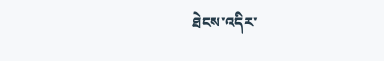ཐེངས་འདིར་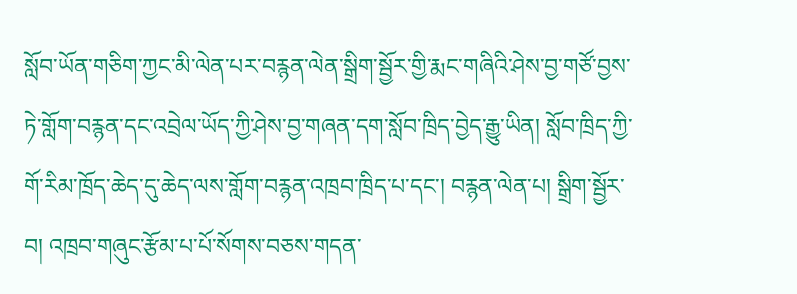སློབ་ཡོན་གཅིག་ཀྱང་མི་ལེན་པར་བརྙན་ལེན་སྒྲིག་སྦྱོར་གྱི་རྨང་གཞིའི་ཤེས་བྱ་གཙོ་བྱས་ཏེ་གློག་བརྙན་དང་འབྲེལ་ཡོད་ཀྱི་ཤེས་བྱ་གཞན་དག་སློབ་ཁྲིད་བྱེད་རྒྱུ་ཡིན། སློབ་ཁྲིད་ཀྱི་གོ་རིམ་ཁྲོད་ཆེད་དུ་ཆེད་ལས་གློག་བརྙན་འཁྲབ་ཁྲིད་པ་དང་། བརྙན་ལེན་པ། སྒྲིག་སྦྱོར་བ། འཁྲབ་གཞུང་རྩོམ་པ་པོ་སོགས་བཅས་གདན་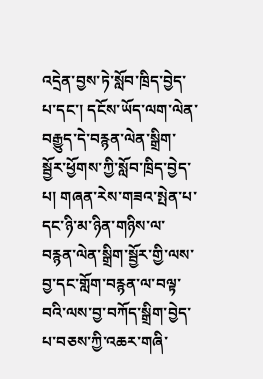འདྲེན་བྱས་ཏེ་སློབ་ཁྲིད་བྱེད་པ་དང་། དངོས་ཡོད་ལག་ལེན་བརྒྱུད་དེ་བརྙན་ལེན་སྒྲིག་སྦྱོར་ཕྱོགས་ཀྱི་སློབ་ཁྲིད་བྱེད་པ། གཞན་རེས་གཟའ་སྤེན་པ་དང་ཉི་མ་ཉིན་གཉིས་ལ་བརྙན་ལེན་སྒྲིག་སྦྱོར་གྱི་ལས་བྱ་དང་གློག་བརྙན་ལ་བལྟ་བའི་ལས་བྱ་བཀོད་སྒྲིག་བྱེད་པ་བཅས་ཀྱི་འཆར་གཞི་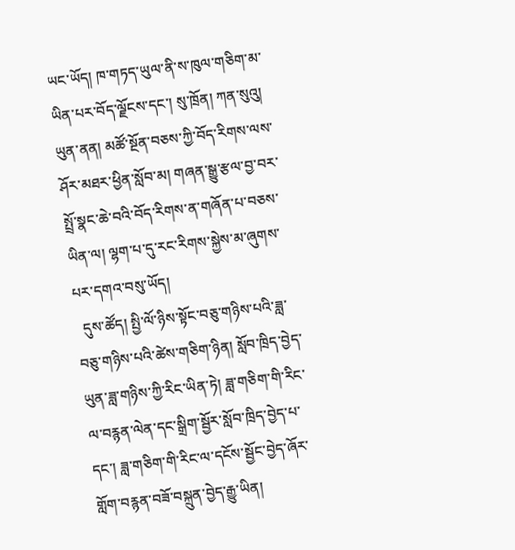ཡང་ཡོད། ཁ་གཏད་ཡུལ་ནི་ས་ཁུལ་གཅིག་མ་ཡིན་པར་བོད་ལྗོངས་དང་། སུ་ཁྲོན། ཀན་སུའུ། ཡུན་ནན། མཚོ་སྔོན་བཅས་ཀྱི་བོད་རིགས་ལས་ཤོར་མཐར་ཕྱིན་སློབ་མ། གཞན་སྒྱུ་རྩལ་བྱ་བར་སྤྲོ་སྣང་ཆེ་བའི་བོད་རིགས་ན་གཞོན་པ་བཅས་ཡིན་ལ། ལྷག་པ་དུ་རང་རིགས་སྐྱེས་མ་ཞུགས་པར་དགའ་བསུ་ཡོད།
  དུས་ཚོད། སྤྱི་ལོ་ཉིས་སྟོང་བཅུ་གཉིས་པའི་ཟླ་བཅུ་གཉིས་པའི་ཚེས་གཅིག་ཉིན། སློབ་ཁྲིད་བྱེད་ཡུན་ཟླ་གཉིས་ཀྱི་རིང་ཡིན་ཏེ། ཟླ་གཅིག་གི་རིང་ལ་བརྙན་ལེན་དང་སྒྲིག་སྦྱོར་སློབ་ཁྲིད་བྱེད་པ་དང་། ཟླ་གཅིག་གི་རིང་ལ་དངོས་སྦྱོང་བྱེད་ཞོར་གློག་བརྙན་བཟོ་བསྐྲུན་བྱེད་རྒྱུ་ཡིན།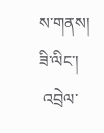ས་གནས། ཟི་ལིང་།
 འབྲེལ་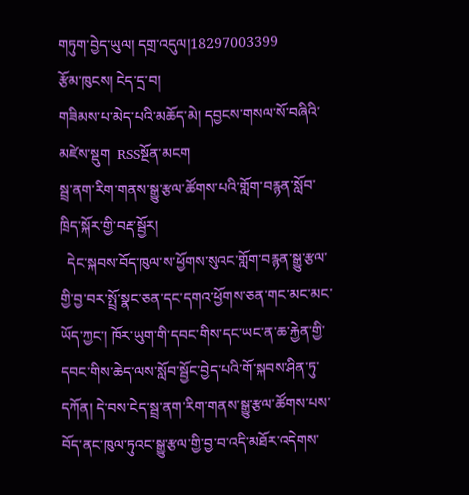གཏུག་བྱེད་ཡུལ། དགྲ་འདུལ།18297003399
རྩོམ་ཁུངས། ངེད་དྲ་བ།
གཟིམས་པ་མེད་པའི་མཆོད་མེ། དབྱངས་གསལ་སོ་བཞིའི་མཛེས་སྡུག  RSSསྔོན་མངག
སྦྲ་ནག་རིག་གནས་སྒྱུ་རྩལ་ཚོགས་པའི་གློག་བརྙན་སློབ་ཁྲིད་སྐོར་གྱི་བརྡ་སྦྱོར།
  དེང་སྐབས་བོད་ཁུལ་ས་ཕྱོགས་སུའང་གློག་བརྙན་སྒྱུ་རྩལ་གྱི་བྱ་བར་སྤྲོ་སྣང་ཅན་དང་དགའ་ཕྱོགས་ཅན་གང་མང་མང་ཡོད་ཀྱང་། ཁོར་ཡུག་གི་དབང་གིས་དང་ཡང་ན་ཆ་རྐྱེན་གྱི་དབང་གིས་ཆེད་ལས་སློབ་སྦྱོང་བྱེད་པའི་གོ་སྐབས་ཤིན་ཏུ་དཀོན། དེ་བས་ངེད་སྦྲ་ནག་རིག་གནས་སྒྱུ་རྩལ་ཚོགས་པས་བོད་ནང་ཁུལ་ཏུའང་སྒྱུ་རྩལ་གྱི་བྱ་བ་འདི་མཐོར་འདེགས་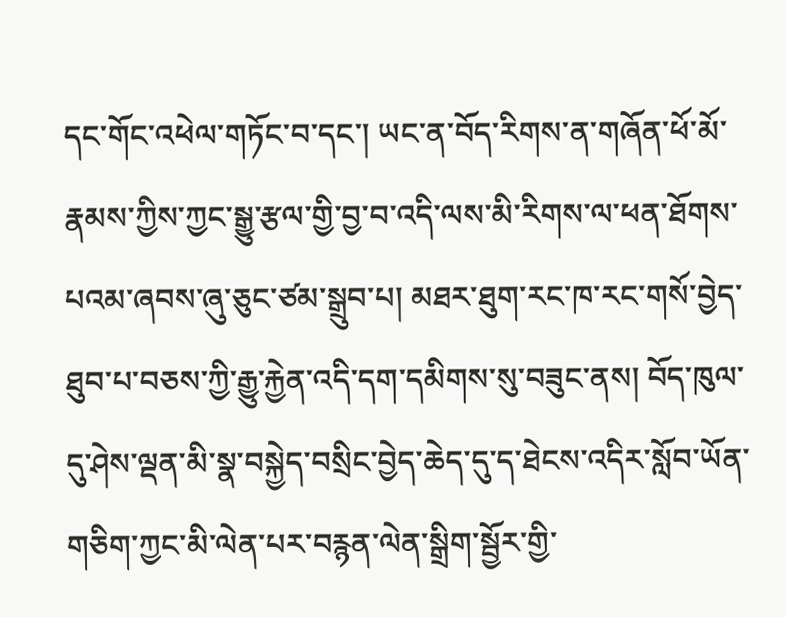དང་གོང་འཕེལ་གཏོང་བ་དང་། ཡང་ན་བོད་རིགས་ན་གཞོན་ཕོ་མོ་རྣམས་ཀྱིས་ཀྱང་སྒྱུ་རྩལ་གྱི་བྱ་བ་འདི་ལས་མི་རིགས་ལ་ཕན་ཐོགས་པའམ་ཞབས་ཞུ་ཅུང་ཙམ་སྒྲུབ་པ། མཐར་ཐུག་རང་ཁ་རང་གསོ་བྱེད་ཐུབ་པ་བཅས་ཀྱི་རྒྱུ་རྐྱེན་འདི་དག་དམིགས་སུ་བཟུང་ནས། བོད་ཁུལ་དུ་ཤེས་ལྡན་མི་སྣ་བསྐྱེད་བསྲིང་བྱེད་ཆེད་དུ་ད་ཐེངས་འདིར་སློབ་ཡོན་གཅིག་ཀྱང་མི་ལེན་པར་བརྙན་ལེན་སྒྲིག་སྦྱོར་གྱི་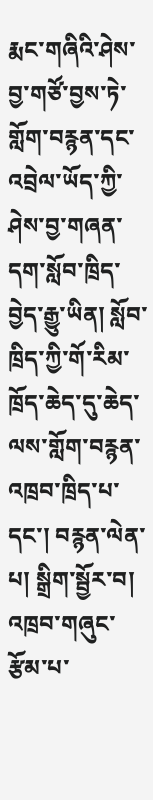རྨང་གཞིའི་ཤེས་བྱ་གཙོ་བྱས་ཏེ་གློག་བརྙན་དང་འབྲེལ་ཡོད་ཀྱི་ཤེས་བྱ་གཞན་དག་སློབ་ཁྲིད་བྱེད་རྒྱུ་ཡིན། སློབ་ཁྲིད་ཀྱི་གོ་རིམ་ཁྲོད་ཆེད་དུ་ཆེད་ལས་གློག་བརྙན་འཁྲབ་ཁྲིད་པ་དང་། བརྙན་ལེན་པ། སྒྲིག་སྦྱོར་བ། འཁྲབ་གཞུང་རྩོམ་པ་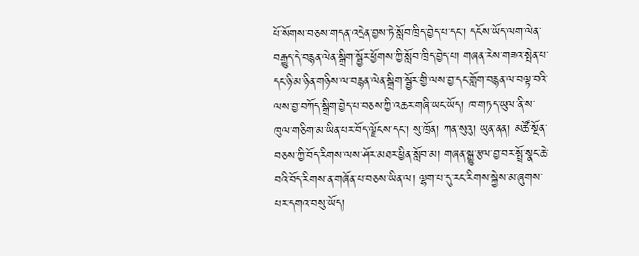པོ་སོགས་བཅས་གདན་འདྲེན་བྱས་ཏེ་སློབ་ཁྲིད་བྱེད་པ་དང་། དངོས་ཡོད་ལག་ལེན་བརྒྱུད་དེ་བརྙན་ལེན་སྒྲིག་སྦྱོར་ཕྱོགས་ཀྱི་སློབ་ཁྲིད་བྱེད་པ། གཞན་རེས་གཟའ་སྤེན་པ་དང་ཉི་མ་ཉིན་གཉིས་ལ་བརྙན་ལེན་སྒྲིག་སྦྱོར་གྱི་ལས་བྱ་དང་གློག་བརྙན་ལ་བལྟ་བའི་ལས་བྱ་བཀོད་སྒྲིག་བྱེད་པ་བཅས་ཀྱི་འཆར་གཞི་ཡང་ཡོད། ཁ་གཏད་ཡུལ་ནི་ས་ཁུལ་གཅིག་མ་ཡིན་པར་བོད་ལྗོངས་དང་། སུ་ཁྲོན། ཀན་སུའུ། ཡུན་ནན། མཚོ་སྔོན་བཅས་ཀྱི་བོད་རིགས་ལས་ཤོར་མཐར་ཕྱིན་སློབ་མ། གཞན་སྒྱུ་རྩལ་བྱ་བར་སྤྲོ་སྣང་ཆེ་བའི་བོད་རིགས་ན་གཞོན་པ་བཅས་ཡིན་ལ། ལྷག་པ་དུ་རང་རིགས་སྐྱེས་མ་ཞུགས་པར་དགའ་བསུ་ཡོད།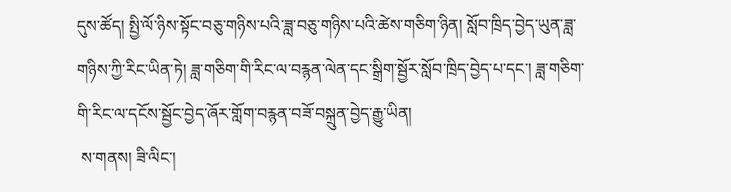དུས་ཚོད། སྤྱི་ལོ་ཉིས་སྟོང་བཅུ་གཉིས་པའི་ཟླ་བཅུ་གཉིས་པའི་ཚེས་གཅིག་ཉིན། སློབ་ཁྲིད་བྱེད་ཡུན་ཟླ་གཉིས་ཀྱི་རིང་ཡིན་ཏེ། ཟླ་གཅིག་གི་རིང་ལ་བརྙན་ལེན་དང་སྒྲིག་སྦྱོར་སློབ་ཁྲིད་བྱེད་པ་དང་། ཟླ་གཅིག་གི་རིང་ལ་དངོས་སྦྱོང་བྱེད་ཞོར་གློག་བརྙན་བཟོ་བསྐྲུན་བྱེད་རྒྱུ་ཡིན།
 ས་གནས། ཟི་ལིང་།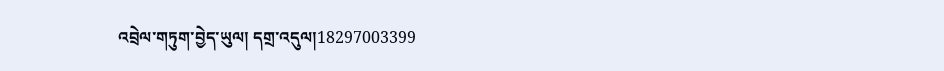འབྲེལ་གཏུག་བྱེད་ཡུལ། དགྲ་འདུལ།18297003399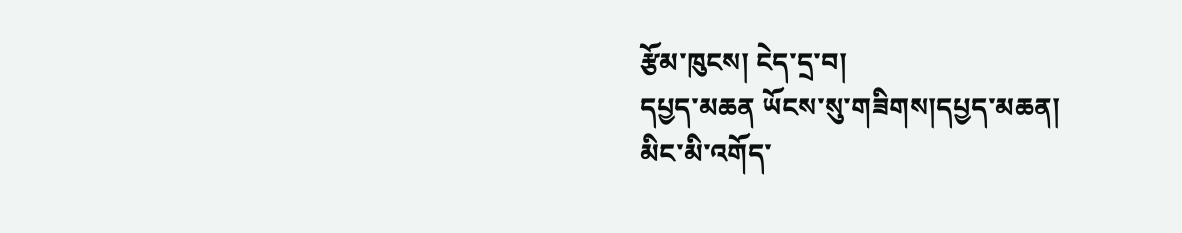རྩོམ་ཁུངས། ངེད་དྲ་བ།
དཔྱད་མཆན ཡོངས་སུ་གཟིགས།དཔྱད་མཆན།
མིང་མི་འགོད་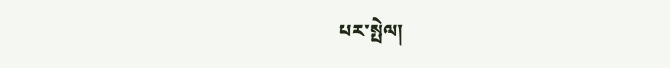པར་སྤེལ།